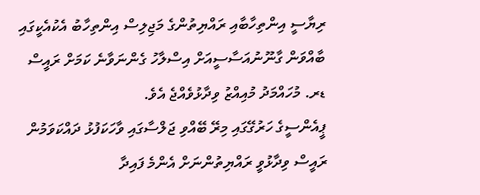ރިޔާސީ އިންތިހާބާއި ރައްޔިތުންގެ މަޖިލިސް އިންތިހާބު އެކުއެކީގައި ބާއްވަން ގާނޫނުއަސާސީއަށް އިސްލާހު ގެންނަވާނެ ކަމަށް ރައީސް ޑރ. މުހައްމަދު މުއިއްޒު ވިދާޅުވެއްޖެ އެވެ.
ޕީއެންސީގެ ހަރުގޭގައި މިރޭ ބޭއްވި ޖަލްސާގައި ވާހަކަފުޅު ދައްކަވަމުން ރައީސް ވިދާޅުވީ ރައްޔިތުންނަށް އެންމެ ފައިދާ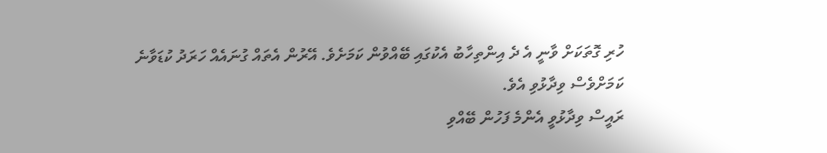ހުރި ގޮތަކަށް ވާނީ އެ ދެ އިންތިހާބު އެކުގައި ބޭއްވުން ކަމަށެވެ. އޭރުން އެތައް ގުނައެއް ހަރަދު ކުޑަވާނެ ކަމަށްވެސް ވިދާޅުވި އެވެ.
ރައީސް ވިދާޅުވީ އެންމެ ފަހުން ބޭއްވި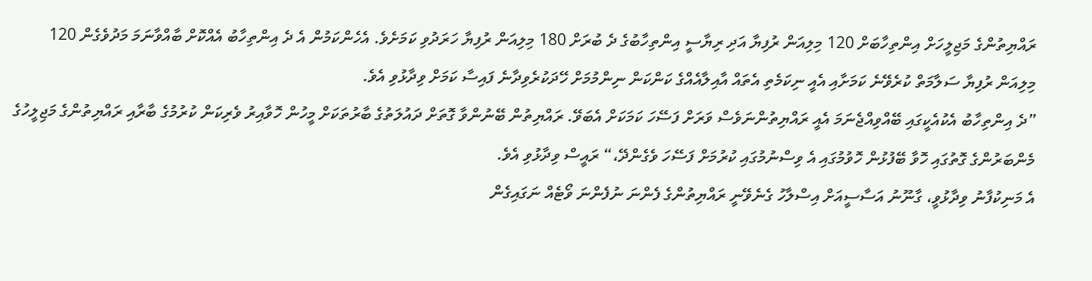ރައްޔިތުންގެ މަޖިލީހަށް އިންތިހާބަށް 120 މިލިއަން ރުފިޔާ އަދި ރިޔާސީ އިންތިހާބުގެ ދެ ބުރަށް 180 މިލިއަން ރުފިޔާ ހަރަދުވި ކަމަށެވެ. އެހެންކަމުން އެ ދެ އިންތިހާބު އެއްކޮށް ބާއްވާނަމަ މަދުވެގެން 120 މިލިއަން ރުފިޔާ ސަލާމަތް ކުރެވޭނެ ކަމަށާއި އެއީ ނިކަމެތި އެތައް އާއިލާއެއްގެ ކަންކަން ނިންމުމަށް ހޭދަކުރެވިދާނެ ފައިސާ ކަމަށް ވިދާޅުވި އެވެ.
”ދެ އިންތިހާބު އެކުއެކީގައި ބޭއްވިއްޖެނަމަ އެއީ ރައްޔިތުންނަވެސް ވަރަށް ފަސޭހަ ކަމަކަށް އެބަވޭ. ރައްޔިތުން ބޭނުންވާ ގޮތަށް ދައުލަތުގެ ބާރުތަކަށް މީހުން ހޮވާއިރު ވެރިކަން ކުރުމުގެ ބާރާއި ރައްޔިތުންގެ މަޖިލީހުގެ މެންބަރުންގެ ގޮތުގައި ހޮވާ ބޭފުޅުން ހޮވުމުގައި އެ ވިސްނުމުގައި ކުރުމަށް ފަސޭހަ ވެގެންދޭ،“ ރައީސް ވިދާޅުވި އެވެ.
އެ މަނިކުފާނު ވިދާޅުވީ، ގާނޫނު އަސާސީއަށް އިސްލާހު ގެނެވޭނީ ރައްޔިތުންގެ ފެންނަ ނުފެންނަ ވޯޓެއް ނަގައިގެން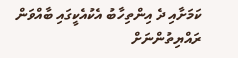ކަމަށާއި ދެ އިންތިހާބު އެކުއެކީގައި ބާއްވަން ރައްޔިތުންނަށް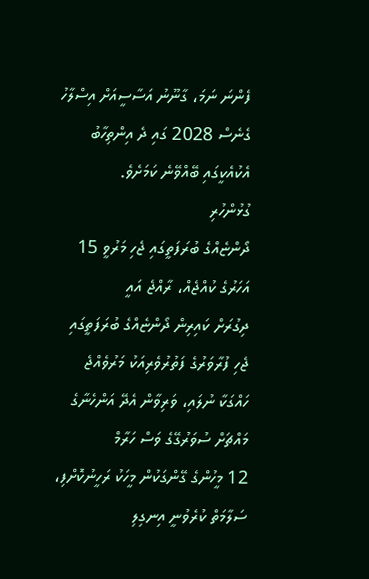ފެންނަ ނަމަ، ގާނޫނު އަސާސީއަށް އިސްލާހު ގެނެސް 2028 ގައި ދެ އިންތިހާބު އެކުއެކީގައި ބޭއްވޭނެ ކަމަށެވެ.
ގުޅުންހުރި
ދޯންޏެއްގެ ބުރަފަތީގައި ޖެހި މަރުވީ 15 އަހަރުގެ ކުއްޖެއް، ރާއްޖެ އައީ
ދިގުރަށް ކައިރިން ދޯންޏެއްގެ ބުރަފަތީގައި ޖެހި ފުރާވަރުގެ ފަތުރުވެރިއަކު މަރުވެއްޖެ
ހައްގަކާ ނުލައި، ވަރިވާން އެދޭ އަންހެނާގެ މައްޗަށް ސުވަރުގޭގެ ވަސް ހަރާމް
12 މީހުންގެ ގޭންގަކުން މީހަކު ރަހީނުކޮށްފި، ސަލާމަތް ކުރެވުނީ އިނގިލި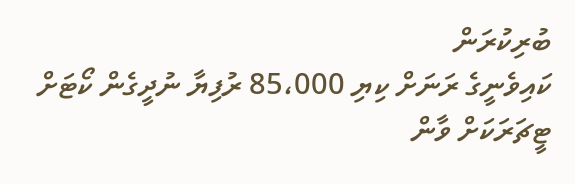ބުރިކުރަން
ކައިވެނީގެ ރަނަށް ކިޔި 85،000 ރުފިޔާ ނުދީގެން ކޯޓަށް
ޓީޗަރަކަށް ވާން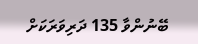ބޭނުންވާ 135 ދަރިވަރަކަށް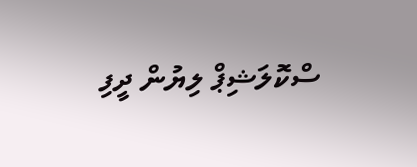ސްކޮލަޝިޕް ލިޔުން ދީފި